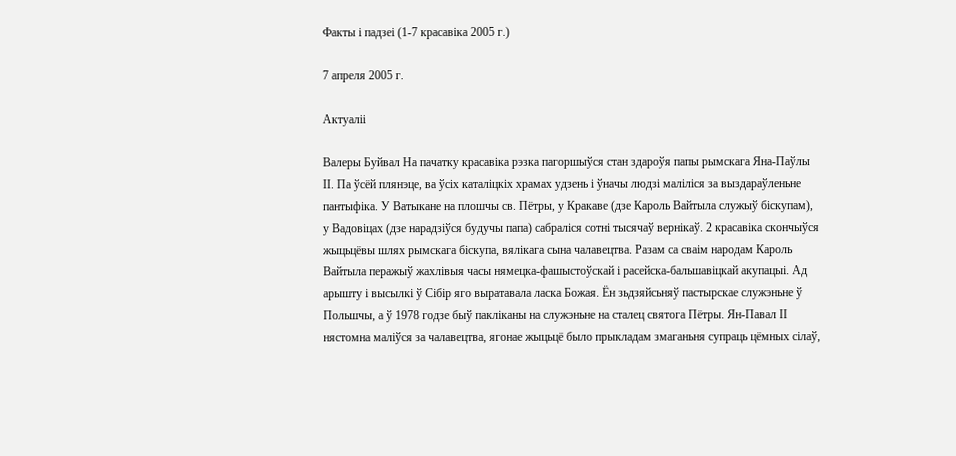Факты і падзеі (1-7 красавіка 2005 г.)

7 апреля 2005 г.

Актуаліі

Валеры Буйвал На пачатку красавіка рэзка пагоршыўся стан здароўя папы рымскага Яна-Паўлы ІІ. Па ўсёй плянэце, ва ўсіх каталіцкіх храмах удзень і ўначы людзі маліліся за выздараўленьне пантыфіка. У Ватыкане на плошчы св. Пётры, у Кракаве (дзе Кароль Вайтыла служыў біскупам), у Вадовіцах (дзе нарадзіўся будучы папа) сабраліся сотні тысячаў вернікаў. 2 красавіка скончыўся жыцьцёвы шлях рымскага біскупа, вялікага сына чалавецтва. Разам са сваім народам Кароль Вайтыла перажыў жахлівыя часы нямецка-фашыстоўскай і расейска-бальшавіцкай акупацыі. Ад арышту і высылкі ў Сібір яго выратавала ласка Божая. Ён зьдзяйсьняў пастырскае служэньне ў Польшчы, а ў 1978 годзе быў пакліканы на служэньне на сталец святога Пётры. Ян-Павал ІІ нястомна маліўся за чалавецтва, ягонае жыцьцё было прыкладам змаганьня супраць цёмных сілаў,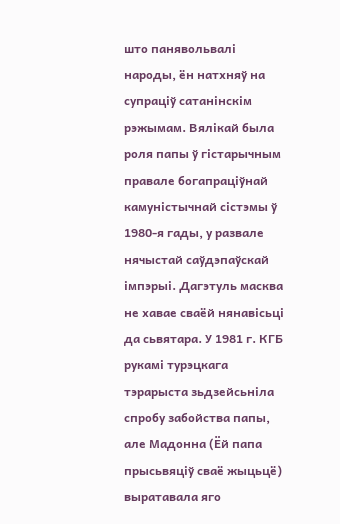што панявольвалі народы, ён натхняў на супраціў сатанінскім рэжымам. Вялікай была роля папы ў гістарычным правале богапраціўнай камуністычнай сістэмы ў 1980-я гады, у развале нячыстай саўдэпаўскай імпэрыі. Дагэтуль масква не хавае сваёй нянавісьці да сьвятара. У 1981 г. КГБ рукамі турэцкага тэрарыста зьдзейсьніла спробу забойства папы, але Мадонна (Ёй папа прысьвяціў сваё жыцьцё) выратавала яго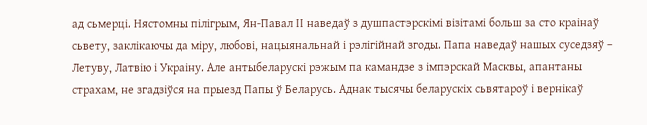ад сьмерці. Нястомны пілігрым, Ян-Павал ІІ наведаў з душпастэрскімі візітамі больш за сто краінаў сьвету, заклікаючы да міру, любові, нацыянальнай і рэлігійнай згоды. Папа наведаў нашых суседзяў – Летуву, Латвію і Украіну. Але антыбеларускі рэжым па камандзе з імпэрскай Масквы, апантаны страхам, не згадзіўся на прыезд Папы ў Беларусь. Аднак тысячы беларускіх сьвятароў і вернікаў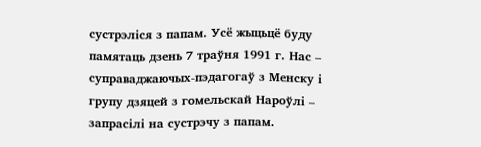сустрэліся з папам. Усё жыцьцё буду памятаць дзень 7 траўня 1991 г. Нас – суправаджаючых-пэдагогаў з Менску і групу дзяцей з гомельскай Нароўлі – запрасілі на сустрэчу з папам.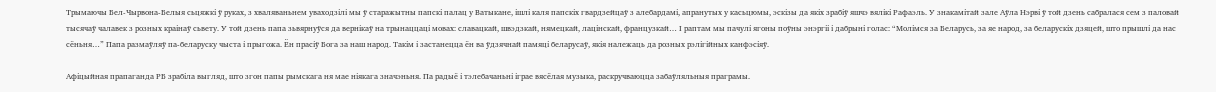Трымаючы Бел-Чырвона-Белыя сьцяжкі ў руках, з хваляваньнем уваходзілі мы ў старажытны папскі палац у Ватыкане, ішлі каля папскіх гвардзейцаў з алебардамі, апранутых у касьцюмы, эскізы да якіх зрабіў яшчэ вялікі Рафаэль. У знакамітай зале Аўла Нэрві ў той дзень сабралася сем з паловай тысячаў чалавек з розных краінаў сьвету. У той дзень папа зьвярнуўся да вернікаў на трынаццаці мовах: славацкай, швэдзкай, нямецкай, лацінскай, французкай… І раптам мы пачулі ягоны поўны энэргіі і дабрыні голас: “Молімся за Беларусь, за яе народ, за беларускіх дзяцей, што прышлі да нас сёньня…” Папа размаўляў па-беларуску чыста і прыгожа. Ён прасіў Бога за наш народ. Такім і застанецца ён ва ўдзячнай памяці беларусаў, якія належаць да розных рэлігійных канфэсіяў.

Афіцыйная прапаганда РБ зрабіла выгляд, што згон папы рымскага ня мае ніякага значэньня. Па радыё і тэлебачаньні іграе вясёлая музыка, раскручваюцца забаўляльныя праграмы.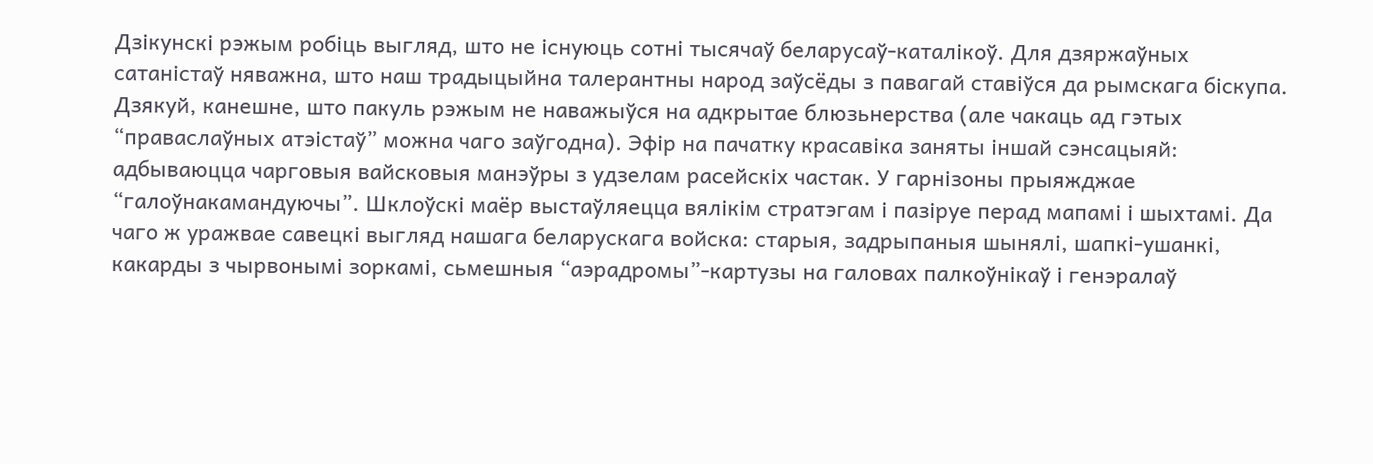Дзікунскі рэжым робіць выгляд, што не існуюць сотні тысячаў беларусаў-каталікоў. Для дзяржаўных сатаністаў няважна, што наш традыцыйна талерантны народ заўсёды з павагай ставіўся да рымскага біскупа. Дзякуй, канешне, што пакуль рэжым не наважыўся на адкрытае блюзьнерства (але чакаць ад гэтых “праваслаўных атэістаў” можна чаго заўгодна). Эфір на пачатку красавіка заняты іншай сэнсацыяй: адбываюцца чарговыя вайсковыя манэўры з удзелам расейскіх частак. У гарнізоны прыяжджае “галоўнакамандуючы”. Шклоўскі маёр выстаўляецца вялікім стратэгам і пазіруе перад мапамі і шыхтамі. Да чаго ж уражвае савецкі выгляд нашага беларускага войска: старыя, задрыпаныя шынялі, шапкі-ушанкі, какарды з чырвонымі зоркамі, сьмешныя “аэрадромы”-картузы на галовах палкоўнікаў і генэралаў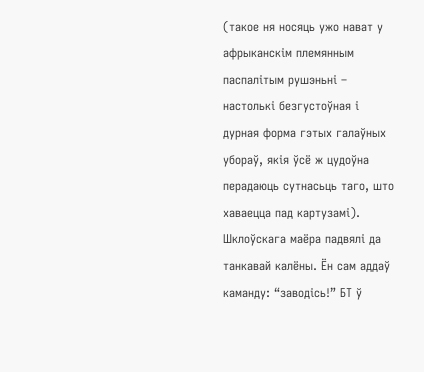(такое ня носяць ужо нават у афрыканскім племянным паспалітым рушэньні – настолькі безгустоўная і дурная форма гэтых галаўных убораў, якія ўсё ж цудоўна перадаюць сутнасьць таго, што хаваецца пад картузамі). Шклоўскага маёра падвялі да танкавай калёны. Ён сам аддаў каманду: “заводісь!” БТ ў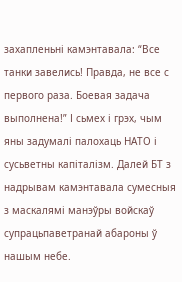захапленьні камэнтавала: “Все танки завелись! Правда, не все с первого раза. Боевая задача выполнена!” І сьмех і грэх, чым яны задумалі палохаць НАТО і сусьветны капіталізм. Далей БТ з надрывам камэнтавала сумесныя з маскалямі манэўры войскаў супрацьпаветранай абароны ў нашым небе.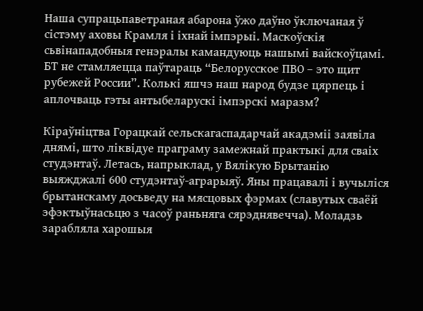Наша супрацьпаветраная абарона ўжо даўно ўключаная ў сістэму аховы Крамля і іхнай імпэрыі. Маскоўскія сьвінападобныя генэралы камандуюць нашымі вайскоўцамі. БТ не стамляецца паўтараць “Белорусское ПВО – это щит рубежей России”. Колькі яшчэ наш народ будзе цярпець і аплочваць гэты антыбеларускі імпэрскі маразм?

Кіраўніцтва Горацкай сельскагаспадарчай акадэміі заявіла днямі, што ліквідуе праграму замежнай практыкі для сваіх студэнтаў. Летась, напрыклад, у Вялікую Брытанію выяжджалі 600 студэнтаў-аграрыяў. Яны працавалі і вучыліся брытанскаму досьведу на мясцовых фэрмах (славутых сваёй эфэктыўнасьцю з часоў раньняга сярэднявечча). Моладзь зарабляла харошыя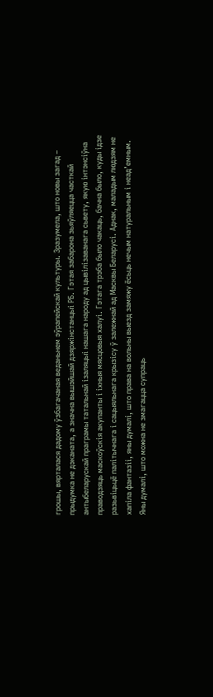грошы, вярталася дадому ўзбагачаная веданьнем эўрапейскай культуры. Зразумела, што новы загад – прыдумка не дэканата, а значна вышэйшай дзяржінстанцыі РБ. Гэтая забарона зьяўляецца часткай антыбеларускай праграмы татальнай ізаляцыі нашага народу ад цывілізаванага сьвету, якую інтэнсіўна праводзяць маскоўскія акупанты і іхныя мясцовыя халуі. Гэтага трэба было чакаць, бачна было, куды ідзе разьвіцьцё палітычнага і сацыяльнага крызісу ў залежнай ад Масквы Беларусі. Аднак, маладым людзям не хапіла фантазіі, яны думалі, што права на вольны выезд замяжу ёсьць нечым натуральным і неад’емным. Яны думалі, што можна не змагацца супраць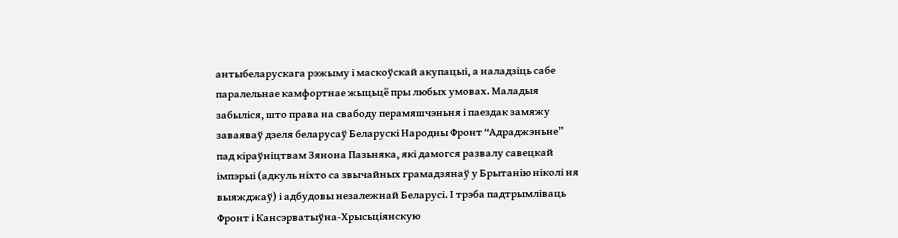антыбеларускага рэжыму і маскоўскай акупацыі, а наладзіць сабе паралельнае камфортнае жыцьцё пры любых умовах. Маладыя забыліся, што права на свабоду перамяшчэньня і паездак замяжу заваяваў дзеля беларусаў Беларускі Народны Фронт “Адраджэньне” пад кіраўніцтвам Зянона Пазьняка, які дамогся развалу савецкай імпэрыі (адкуль ніхто са звычайных грамадзянаў у Брытанію ніколі ня выяжджаў) і адбудовы незалежнай Беларусі. І трэба падтрымліваць Фронт і Кансэрватыўна-Хрысьціянскую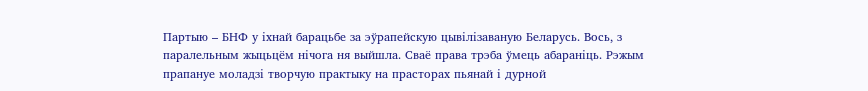Партыю – БНФ у іхнай барацьбе за эўрапейскую цывілізаваную Беларусь. Вось, з паралельным жыцьцём нічога ня выйшла. Сваё права трэба ўмець абараніць. Рэжым прапануе моладзі творчую практыку на прасторах пьянай і дурной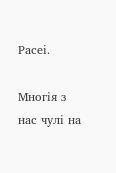Расеі.

Многія з нас чулі на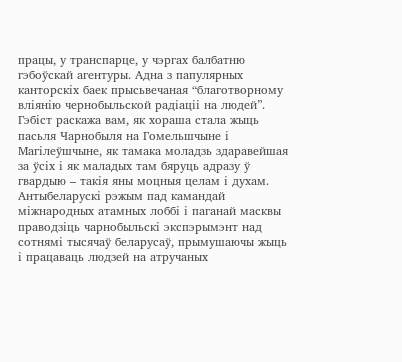працы, у транспарце, у чэргах балбатню гэбоўскай агентуры. Адна з папулярных канторскіх баек прысьвечаная “благотворному вліянію чернобыльской радіаціі на людей”. Гэбіст раскажа вам, як хораша стала жыць пасьля Чарнобыля на Гомельшчыне і Магілеўшчыне, як тамака моладзь здаравейшая за ўсіх і як маладых там бяруць адразу ў гвардыю – такія яны моцныя целам і духам. Антыбеларускі рэжым пад камандай міжнародных атамных лоббі і паганай масквы праводзіць чарнобыльскі экспэрымэнт над сотнямі тысячаў беларусаў, прымушаючы жыць і працаваць людзей на атручаных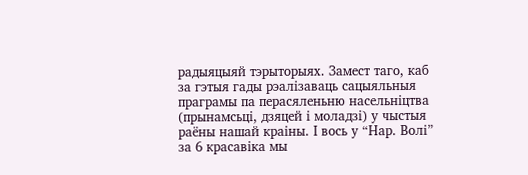радыяцыяй тэрыторыях. Замест таго, каб за гэтыя гады рэалізаваць сацыяльныя праграмы па перасяленьню насельніцтва (прынамсьці, дзяцей і моладзі) у чыстыя раёны нашай краіны. І вось у “Нар. Волі” за 6 красавіка мы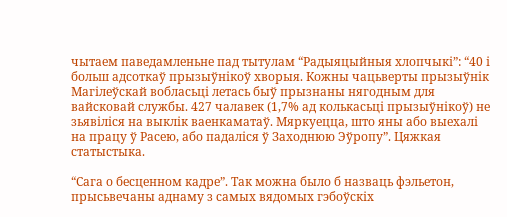чытаем паведамленьне пад тытулам “Радыяцыйныя хлопчыкі”: “40 і больш адсоткаў прызыўнікоў хворыя. Кожны чацьверты прызыўнік Магілеўскай вобласьці летась быў прызнаны нягодным для вайсковай службы. 427 чалавек (1,7% ад колькасьці прызыўнікоў) не зьявіліся на выклік ваенкаматаў. Мяркуецца, што яны або выехалі на працу ў Расею, або падаліся ў Заходнюю Эўропу”. Цяжкая статыстыка.

“Сага о бесценном кадре”. Так можна было б назваць фэльетон, прысьвечаны аднаму з самых вядомых гэбоўскіх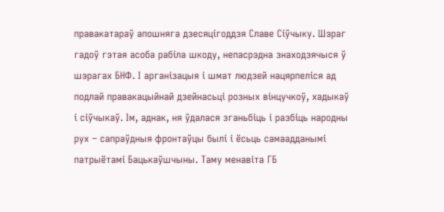правакатараў апошняга дзесяцігоддзя Славе Сіўчыку. Шэраг гадоў гэтая асоба рабіла шкоду, непасрэдна знаходзячыся ў шэрагах БНФ. І арганізацыя і шмат людзей нацярпеліся ад подлай правакацыйнай дзейнасьці розных вінцучкоў, хадыкаў і сіўчыкаў. Ім, аднак, ня ўдалася зганьбіць і разбіць народны рух – сапраўдныя фронтаўцы былі і ёсьць самаадданымі патрыётамі Бацькаўшчыны. Таму менавіта ГБ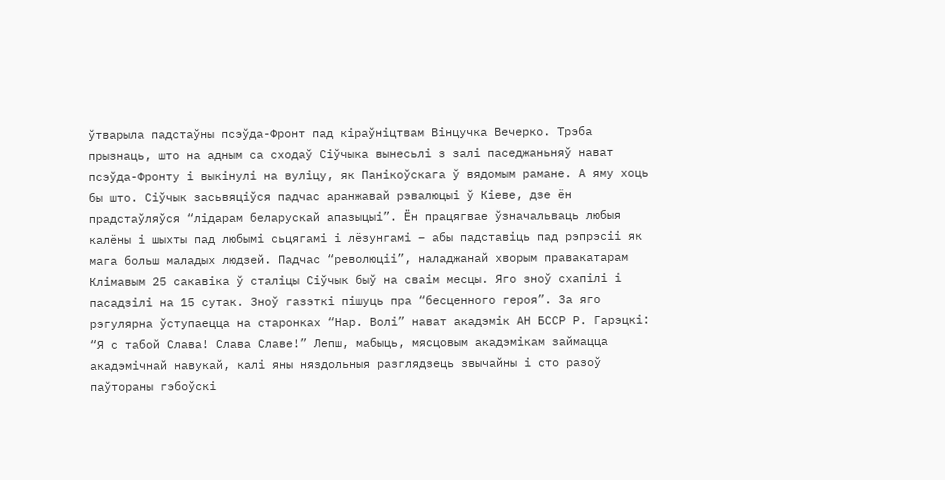ўтварыла падстаўны псэўда-Фронт пад кіраўніцтвам Вінцучка Вечерко. Трэба прызнаць, што на адным са сходаў Сіўчыка вынесьлі з залі паседжаньняў нават псэўда-Фронту і выкінулі на вуліцу, як Панікоўскага ў вядомым рамане. А яму хоць бы што. Сіўчык засьвяціўся падчас аранжавай рэвалюцыі ў Кіеве, дзе ён прадстаўляўся “лідарам беларускай апазыцыі”. Ён працягвае ўзначальваць любыя калёны і шыхты пад любымі сьцягамі і лёзунгамі – абы падставіць пад рэпрэсіі як мага больш маладых людзей. Падчас “революціі”, наладжанай хворым правакатарам Клімавым 25 сакавіка ў сталіцы Сіўчык быў на сваім месцы. Яго зноў схапілі і пасадзілі на 15 сутак. Зноў газэткі пішуць пра “бесценного героя”. За яго рэгулярна ўступаецца на старонках “Нар. Волі” нават акадэмік АН БССР Р. Гарэцкі: “Я с табой Слава! Слава Славе!” Лепш, мабыць, мясцовым акадэмікам займацца акадэмічнай навукай, калі яны няздольныя разглядзець звычайны і сто разоў паўтораны гэбоўскі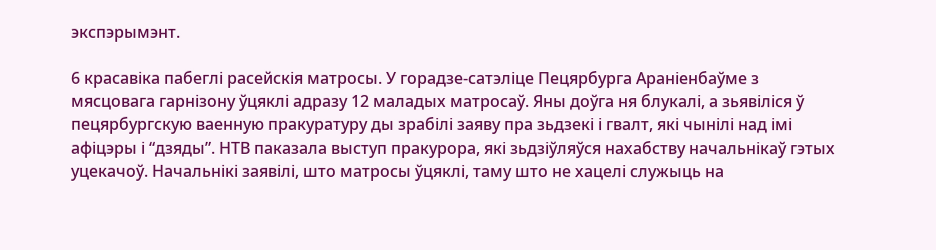экспэрымэнт.

6 красавіка пабеглі расейскія матросы. У горадзе-сатэліце Пецярбурга Араніенбаўме з мясцовага гарнізону ўцяклі адразу 12 маладых матросаў. Яны доўга ня блукалі, а зьявіліся ў пецярбургскую ваенную пракуратуру ды зрабілі заяву пра зьдзекі і гвалт, які чынілі над імі афіцэры і “дзяды”. НТВ паказала выступ пракурора, які зьдзіўляўся нахабству начальнікаў гэтых уцекачоў. Начальнікі заявілі, што матросы ўцяклі, таму што не хацелі служыць на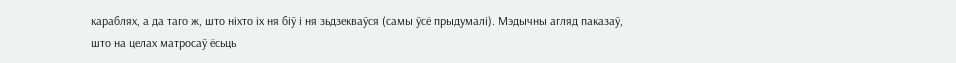караблях, а да таго ж, што ніхто іх ня біў і ня зьдзекваўся (самы ўсё прыдумалі). Мэдычны агляд паказаў, што на целах матросаў ёсьць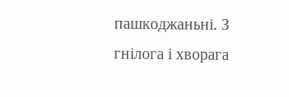пашкоджаньні. З гнілога і хворага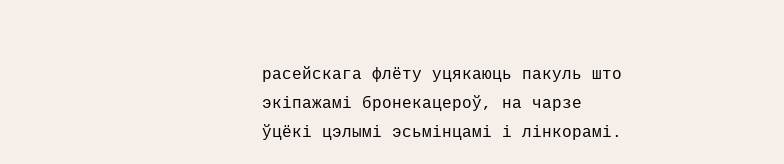расейскага флёту уцякаюць пакуль што экіпажамі бронекацероў, на чарзе ўцёкі цэлымі эсьмінцамі і лінкорамі.